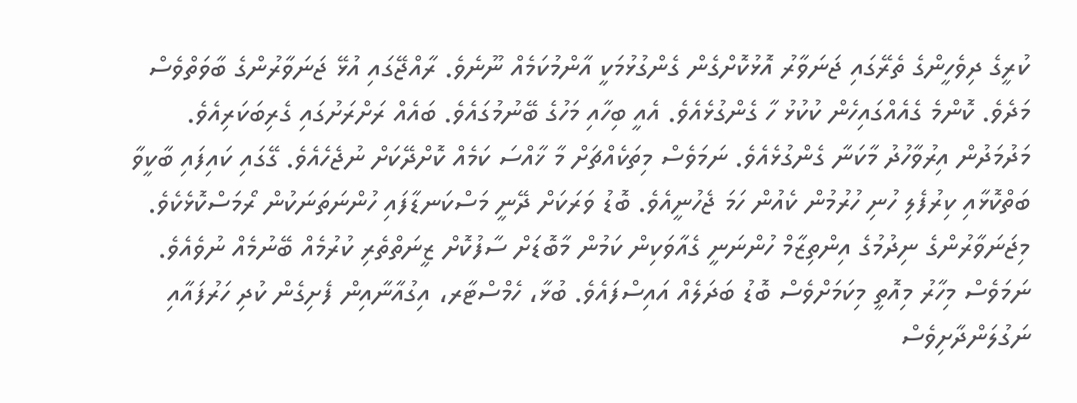ކުރީގެ ދިވެހީންގެ ތެރޭގައި ޖަނަވާރު އޮޅުކޮށްގެން ގެންގުޅުމަކީ އާންމުކަމެއް ނޫނެވެ. ރާއްޖޭގައި އުޅޭ ޖަނަވާރުންގެ ބާވަތްވެސް މަދެވެ. ކޮންމެ ގެއެއްގައިހެން ކުކުޅު ހާ ގެންގުޅެއެވެ. އެއީ ބިހާއި މަހުގެ ބޭނުމުގައެވެ. ބައެއް ރަށްރަށުގައި ގެރިބަކަރިއެވެ. މަދުމަދުން އިރުވާހުދު މާކަނާ ގެންގުޅެއެވެ. ނަމަވެސް މިތަކެއްޗަށް މާ ޚާއްސަ ކަމެއް ކޮށްދޭކަށް ނުޖެހެއެވެ. ގޭގައި ކައިފައި ބާކީވާ ބަތްކޮޅާއި ކިރުފެލި ހުނި ހުރުމުން ކެއުން ހަމަ ޖެހުނީއެވެ. ބޮޑު ވަރަކަށް ދޭނީ މަސްކަނޑާފައި ހުންނަތަނަކުން ރޯމަސްކޮޅެކެވެ. މިޖަނަވާރުންގެ ނިދުމުގެ އިންތިޒާމް ހުންނަނީ ގެއާވަކިން ކަމުން މާބޮޑަށް ސާފުކޮށް ޒީނަތްތެރި ކުރުމެއް ބޭނުމެއް ނުވެއެވެ.
ނަމަވެސް މިހާރު މިއޮތީ މިކަމަށްވެސް ބޮޑު ބަދަލެއް އައިސްފައެވެ. ބުޅާ، ހެމްސްޓާރ، އިގުއާނާއިން ފެށިގެން ކުދި ހަރުފައާއި ނަގުލަންދާށިވެސް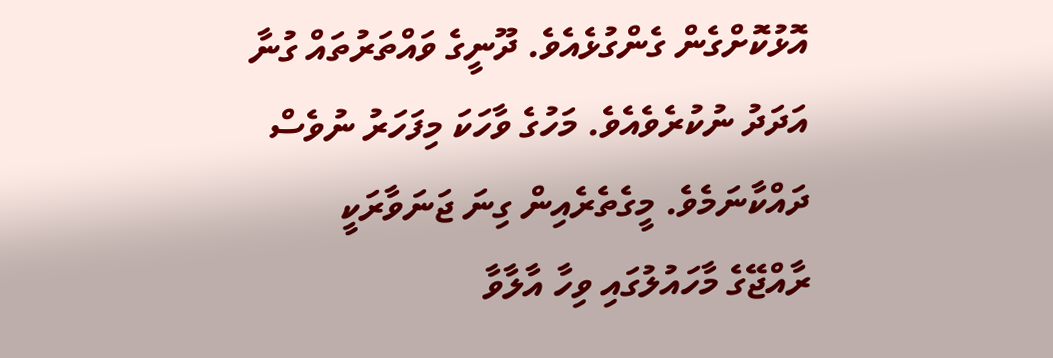އޮޅުކޮށްގެން ގެންގުޅެއެވެ. ދޫނީގެ ވައްތަރުތައް ގުނާ އަދަދު ނުކުރެވެއެވެ. މަހުގެ ވާހަކަ މިފަހަރު ނުވެސް ދައްކާނަމެވެ. މީގެތެރެއިން ގިނަ ޖަނަވާރަކީ ރާއްޖޭގެ މާހައުލުގައި ވިހާ އާލާވާ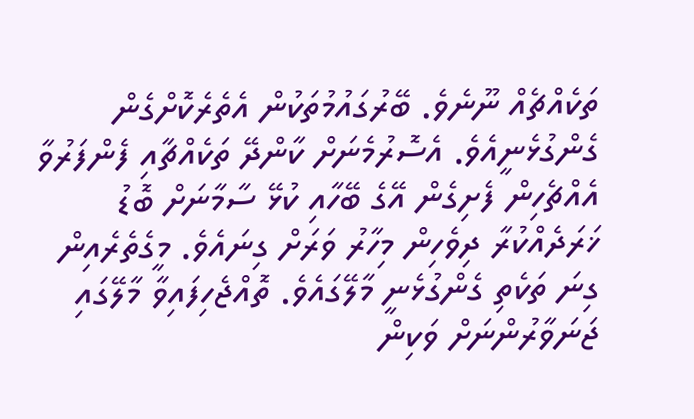ތަކެއްޗެއް ނޫނެވެ. ބޭރުގައުމުތަކުން އެތެރެކޮށްގެން ގެންގުޅެނީއެވެ. އެސޮރުމެނަށް ކާންދޭ ތަކެއްޗާއި ފެންފަރުވާ އެއްޗެހިން ފެށިގެން އޭގެ ބޭހާއި ކުޅޭ ސާމާނަށް ބޮޑު ޚަރަދެއްކުރާ ދިވެހިން މިހާރު ވަރަށް ގިނައެވެ. މީގެތެރެއިން ގިނަ ތަކެތި ގެންގުޅެނީ މާލޭގައެވެ. ތޮއްޖެހިފައިވާ މާލޭގައި ޖަނަވާރުންނަށް ވަކިން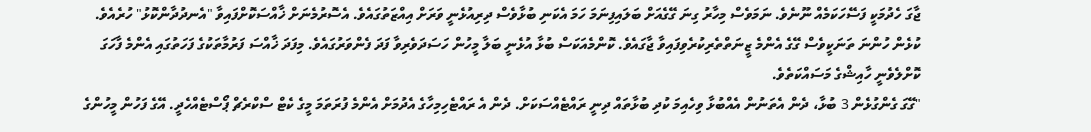ޖާގަ ހެދުމަކީ ފަސޭހަކަމެއް ނޫނެވެ. ނަމަވެސް މިހާރު ގިނަ ގޭގެއަށް ބަލައިފިނަމަ ހަމަ އެކަނި ބުޅާވެސް ދިރިއުޅެނީ ވަރަށް އިއްޒަތުގައެވެ. އެސޮރުމެނަށް ޚާއްސަކޮށްފައިވާ "އެނދުދާންކޮޅު" ހުރެއެވެ. ކުޅެން ހުންނަ ތަނަކީވެސް ގޭގެ އެންމެ ޒީނަތްތެރިކުރެވިފައިވާ ޖާގައެވެ. ކޮންމެއަކަސް ބުޅާ އުޅެނީ ބަލާ މީހުން ހަސަދަވެރިވާ ފަދަ ފެންވަރުގައެވެ. މިފަދަ ޚާއްސަ ފަރުމާތަކުގެ ފަހަތުގައި އެންމެ ފާހަގަ ކޮށްލެވެނީ ހާއިޝްގެ މަސައްކަތެވެ.
"ގޭގަ ގެންގުޅެން 3 ބުޅާ، ދެން އެތަނުން އެއްބުޅާ ވިހެއިމަ ކުދި ބުޅާތައް ދިނީ ރައްޓެއްސަކަށް. ދެން އެ ރައްޓެހިމިހާގެ އެދުމަށް އެންމެ ފުރަތަމަ މީގެ ކެޓް ސްކްރެޗް ޕޯސްޓެއްހެދީ. އޭގެ ފަހުން މީހުންގެ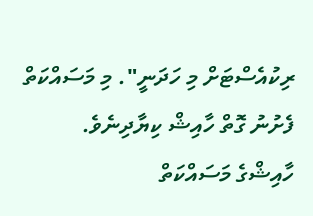ރިކުއެސްޓަށް މި ހަދަނީ". މި މަސައްކަތް ފެށުނު ގޮތް ހާއިޝް ކިޔާދިނެވެ. ހާއިޝްގެ މަސައްކަތް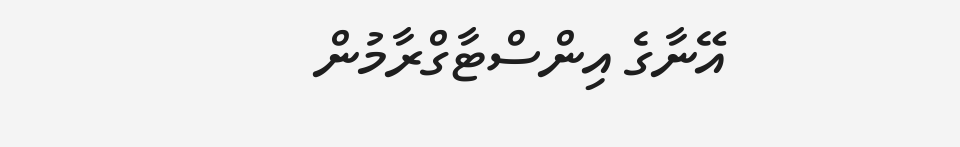އޭނާގެ އިންސްޓާގްރާމުން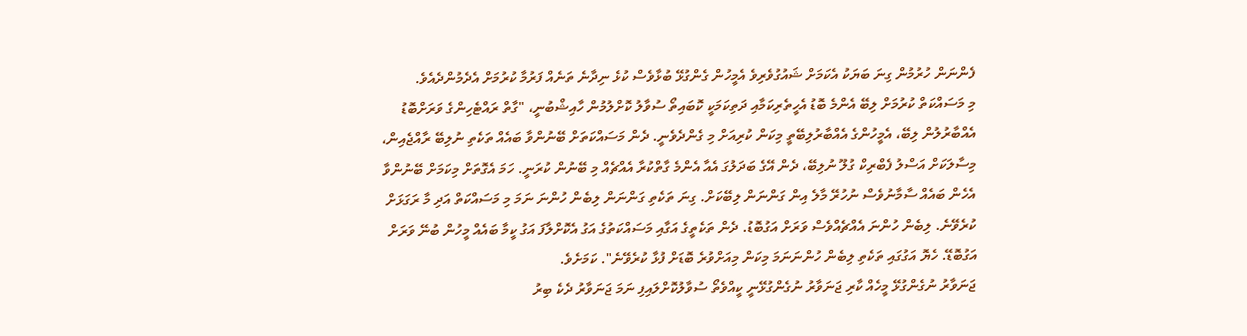ފެންނަން ހުރުމުން ގިނަ ބަޔަކު އެކަމަށް ޝައުގުވެރިވެ އެމީހުން ގެންގުޅޭ ބުޅާވެސް ކުޅެ ނިދާނެ ތަނެއް ފަރުމާ ކުރުމަށް އެދެމުންދެއެވެ.
މި މަސައްކަތް ކުރުމަށް ލިބޭ އެންމެ ބޮޑު އެހީތެރިކަމާއި ދަތިކަމަކީ ކޮބައިތޯ ސުވާލު ކޮށްލުމުން ހާއިޝްބުނީ، "ގާތް ރައްޓެހިންގެ ވަރަށްބޮޑު އެއްބާރުލުން ލިބޭ، އެމީހުންގެ އެއްބާރުލިބޭތީ މިކަން ކުރިއަށް މި ގެންދެވެނީ. ދެން މަސައްކަތަށް ބޭނުންވާ ބައެއް ތަކެތި ނުލިބޭ ރާއްޖެއިން، މިސާލަކަށް އަސްލު ފެބްރިކް ގުލޫ ނުލިބޭ، ދެން އޭގެ ބަދަލުގަ އެއާ އެންމެ ގާތްކުރާ އެއްޗެއް މި ބޭނުން ކުރަނީ. ހަމަ އެގޮތަށް މިކަމަށް ބޭނުންވާ އެހެން ބައެއް ސާމާނުވެސް ނުހުރޭ މާލެ އިން ގަންނަން ލިބޭކަށް. ގިނަ ތަކެތި ގަންނަން ލިބެން ހުންނަ ނަމަ މި މަސައްކަތް އަދި މާ ރަގަޅަށް ކުރެވޭނެ. ލިބެން ހުންނަ އެއްޗެއްވެސް ވަރަށް އަގުބޮޑު. ދެން ތަކެތީގެ އަގާއި މަސައްކަތުގެ އަގު އެކޮށްލާފަ އަގު ކީމާ ބައެއް މީހުން ބުނޭ ވަރަށް އަގުބޮޑޭ. ހެޔޮ އަގުގައި ތަކެތި ލިބެން ހުންނަނަމަ މިކަން މިއަށްވުރެ ބޮޑަށް ފުޅާ ކުރެވޭނެ". ކަމަށެވެ.
ޖަނަވާރު ނުގެންގުޅޭ މީހެއް ކާރި ޖަނަވާރު ނުގެންގުޅޭނީ ކީއްވެތޯ ސުވާލުކޮށްލައިފި ނަމަ ޖަނަވާރު ދެކެ ބިރު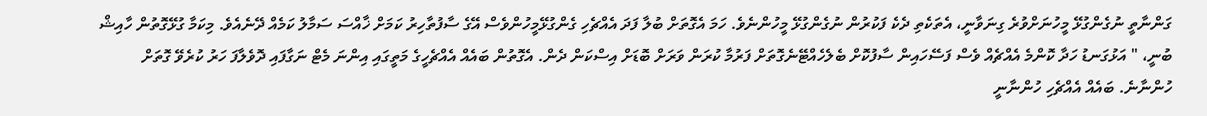ގަންނާތީ ނުގެންގުޅޭ މީހުނަށްވުރެ ގިނަވާނީ، އެތަކެތި ދެކެ ފަކުރުން ނުގެންގުޅޭ މީހުންނެވެ. ހަމަ އެގޮތަށް ބުލާ ފަދަ އެއްޗެހި ގެންގުޅޭމީހުންވެސް އޭގެ ސާފުތާހިރު ކަމަށް ޚާއްސަ ސަމާލު ކަމެއް ދޭނެއެވެ. މިކަމާ ގުޅޭގޮތުން ހާއިޝް ބުނީ، " އަޅުގަނޑު ހަދާ ކޮންމެ އެއްޗެއް ވެސް ފަސޭހައިން ސާފުކޮށް ބެލެހެއްޓޭނެގޮތަށް ފަރުމާ ކުރަން ވަރަށް ބޮޑަށް އިސްކަން ދެން. އެގޮތުން ބައެއް އެއްޗެހީގެ މަތީގައި އިންނަ މެޓް ނަގާފައި ދޮވެލާފަ ހަރު ކުރެވޭ ގޮތަށް ހުންނާނެ. ބައެއް އެއްޗެހި ހުންނާނީ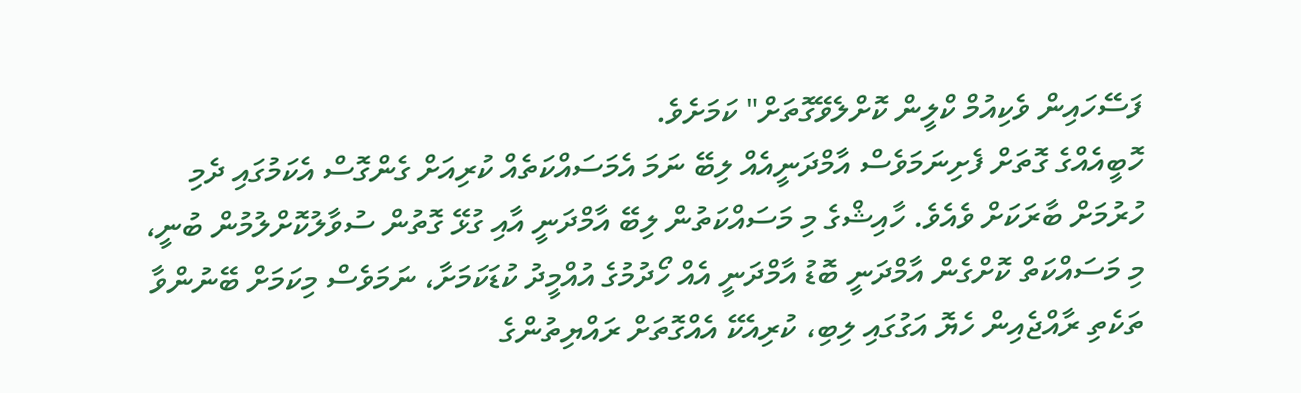ފަސޭހައިން ވެކިއުމް ކްލީން ކޮށްލެވޭގޮތަށް" ކަމަށެވެ.
ހޮބީއެއްގެ ގޮތަށް ފެށިނަމަވެސް އާމްދަނީއެއް ލިބޭ ނަމަ އެމަސައްކަތެއް ކުރިއަށް ގެންގޮސް އެކަމުގައި ދެމި ހުރުމަށް ބާރަކަށް ވެއެވެ. ހާއިޝްގެ މި މަސައްކަތުން ލިބޭ އާމްދަނީ އާއި ގުޅޭ ގޮތުން ސުވާލުކޮށްލުމުން ބުނީ، މި މަސައްކަތް ކޮށްގެން އާމްދަނީ ބޮޑު އާމްދަނީ އެއް ހޯދުމުގެ އުއްމީދު ކުޑަކަމަށާ، ނަމަވެސް މިކަމަށް ބޭނުންވާ ތަކެތި ރާއްޖެއިން ހެޔޮ އަގުގައި ލިބި، ކުރިއެކޭ އެއްގޮތަށް ރައްޔިތުންގެ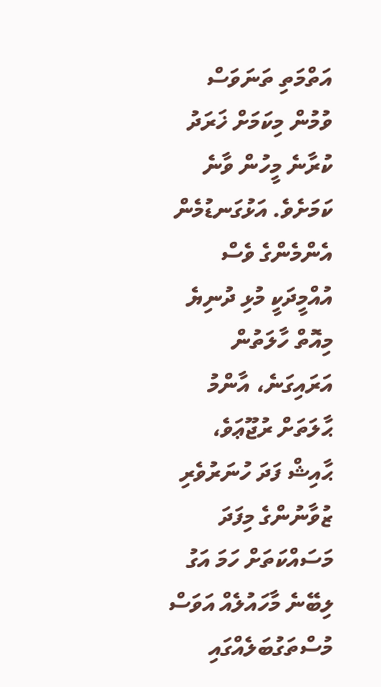އަތްމަތި ތަނަވަސް ވުމުން މިކަމަށް ޚަރަދު ކުރާނެ މީހުން ވާނެ ކަމަށެވެ. އަޅުގަނޑުމެން އެންމެންގެ ވެސް އުއްމީދަކީ މުޅި ދުނިޔެ މިއޮތް ހާލަތުން އަރައިގަނެ، އާންމު ޙާލަތަށް ރުޖޫޢަވެ، ޙާއިޝް ފަދަ ހުނަރުވެރި ޒުވާނުންގެ މިފަދަ މަސައްކަތަށް ހަމަ އަގު ލިބޭނެ މާހައުލެއް އަވަސް މުސްތަގުބަލެއްގައި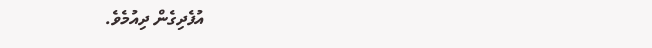އުފެދިގެން ދިއުމެވެ.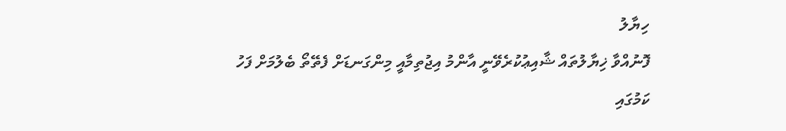ހިޔާލު
ފޮނުއްވާ ޚިޔާލުތައް ޝާއިޢުކުރެވޭނީ އާންމު އިޖުތިމާއީ މިންގަނޑަށް ފެތޭތޯ ބެލުމަށް ފަހު ކަމުގައި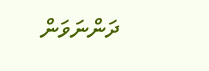ދަންނަވަން